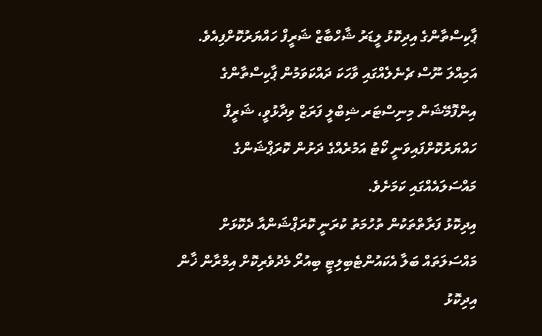ޕާކިސްތާންގެ އިދިކޮޅު ލީޑަރު ޝާހްބާޒް ޝަރީފް ހައްޔަރުކޮށްފިއެވެ. އަމިއްލަ ނޫސް ޗެނެލެއްގައި ވާހަކަ ދައްކަވަމުން ޕާކިސްތާންގެ އިންފޮމޭޝަން މިނިސްޓަރ ޝިބްލީ ފަރަޒް ވިދާޅުވީ، ޝަރީފް ހައްޔަރުކޮށްފައިވަނީ ކޯޓު އަމުރެއްގެ ދަށުން ކޮރަޕްޝަންގެ މައްސަލައެއްގައި ކަމަށެވެ.
އިދިކޮޅު ފަރާތްތަކުން ތުހުމަތު ކުރަނީ ކޮރަޕްޝަންއާ ދެކޮޅަށް މައްސަލަތައް ބަލާ އެކައުންޓެބިލިޓީ ބިއުރޯ މެދުވެރިކޮށް އިމްރާން ޚާން އިދިކޮޅު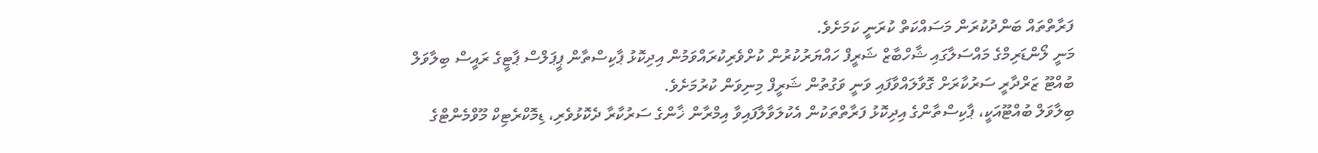ފަރާތްތައް ބަންދުކުރަން މަސައްކަތް ކުރަނީ ކަމަށެވެ.
މަނީ ލޯންޑަރިމްގެ މައްސަލާގައި ޝާހްބާޒް ޝަރީފް ހައްޔަރުކުރުން ކުށްވެރިކުރައްވަމުން އިދިކޮޅު ޕާކިސްތާން ޕީޕަލްސް ޕާޓީގެ ރައީސް ބިލާވަލް ބުއްޓޫ ޒަރްދާރީ ސަރުކާރަށް ގޮވާލައްވާފައި ވަނީ ވަގުތުން ޝަރީފް މިނިވަން ކުރުމަށެވެ.
ބިލާވަލް ބުއްޓޫއަކީ، ޕާކިސްތާންގެ އިދިކޮޅު ފަރާތްތަކުން އެކުލަވާލާފައިވާ އިމްރާން ޚާންގެ ސަރުކާރާ ދެކޮޅުވެރި، ޑިމޮކްރެޓިކް މޫވްމެންޓްގެ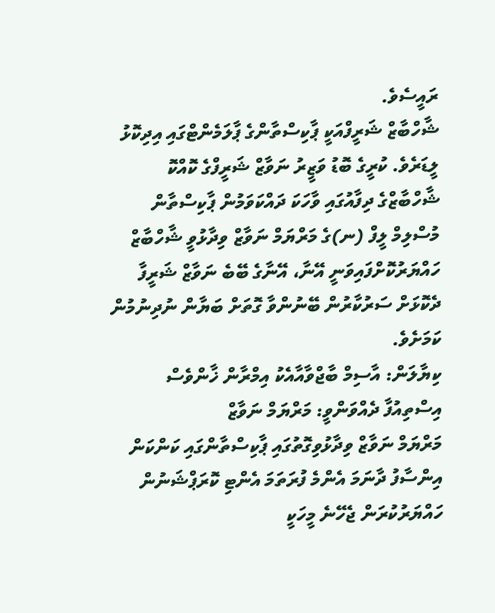ރައީސެވެ.
ޝާހްބާޒް ޝަރީފްއަކީ ޕާކިސްތާންގެ ޕާލަމެންޓްގައި އިދިކޮޅު ލީޑަރެވެ. ކުރީގެ ބޮޑު ވަޒީރު ނަވާޒް ޝަރީފްގެ ކޮއްކޮ ޝާހްބާޒްގެ ދިފާއުގައި ވާހަކަ ދައްކަވަމުން ޕާކިސްތާން މުސްލިމް ލީފް (ނ)ގެ މަރްޔަމް ނަވާޒް ވިދާޅުވީ ޝާހްބާޒް ހައްޔަރުކޮށްފައިވަނީ އޭނާ، އޭނާގެ ބޭބެ ނަވާޒް ޝަރީފާ ދެކޮޅަށް ސަރުކާރުން ބޭނުންވާ ގޮތަށް ބަޔާން ނުދިނުމުން ކަމަށެވެ.
ކިޔާލަން: އާސިމް ބާޖްވާއާއެކު އިމްރާން ޚާންވެސް އިސްތިއުފާ ދެއްވަންވީ: މަރްޔަމް ނަވާޒް
މަރްޔަމް ނަވާޒް ވިދާޅުވިގޮތުގައި ޕާކިސްތާންގައި ކަންކަން އިންސާފު ދާނަމަ އެންމެ ފުރަތަމަ އެންޓި ކޮރަޕްޝަނުން ހައްޔަރުކުރަން ޖެހޭނެ މީހަކީ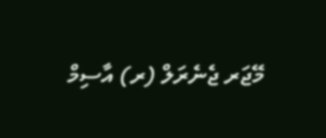މޭޖަރ ޖެނެރަލް (ރ) އާސިމް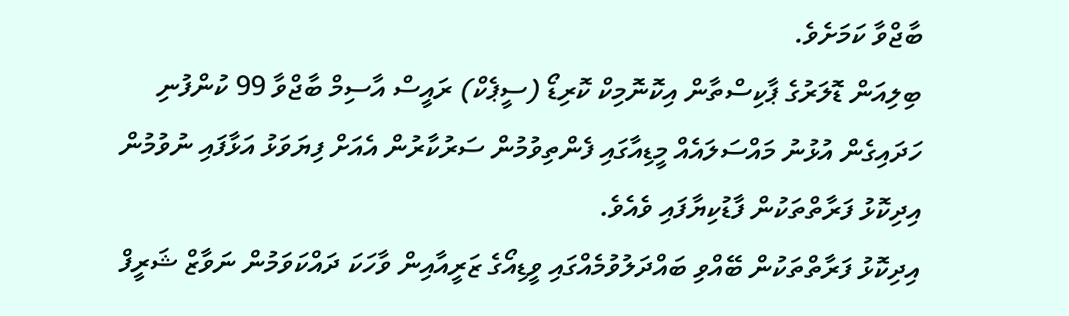ބާޖްވާ ކަމަށެވެ.
ބިލިއަން ޑޮލަރުގެ ޕާކިސްތާން އިކޮނޮމިކް ކޮރިޑޯ (ސީޕެކް) ރައީސް އާސިމް ބާޖްވާ 99 ކުންފުނި ހަދައިގެން އުޅުނު މައްސަލައެއް މީޑިއާގައި ފެންތިވުމުން ސަރުކާރުން އެއަށް ފިޔަވަޅު އަޅާފައި ނުވުމުން އިދިކޮޅު ފަރާތްތަކުން ފާޑުކިޔާފައި ވެއެވެ.
އިދިކޮޅު ފަރާތްތަކުން ބޭއްވި ބައްދަލުވުމެއްގައި ވީޑިއޯގެ ޒަރީއާއިން ވާހަކަ ދައްކަވަމުން ނަވާޒް ޝަރީފް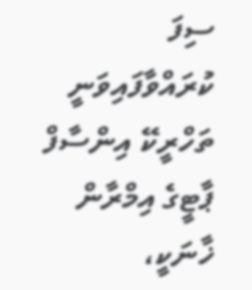ސިފަ ކުރައްވާފައިވަނީ ތަހްރީކޭ އިންސާފް ޕާޓީގެ އިމްރާން ޚާނަކީ،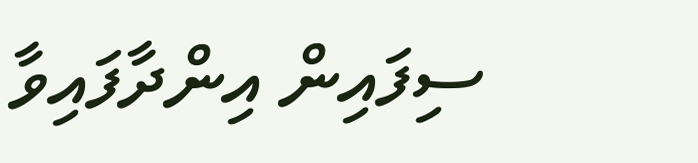ސިފައިން އިންދާފައިވާ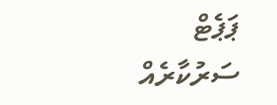ޕަޕެޓް ސަރުކާރެއް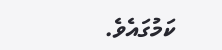ކަމުގައެވެ.